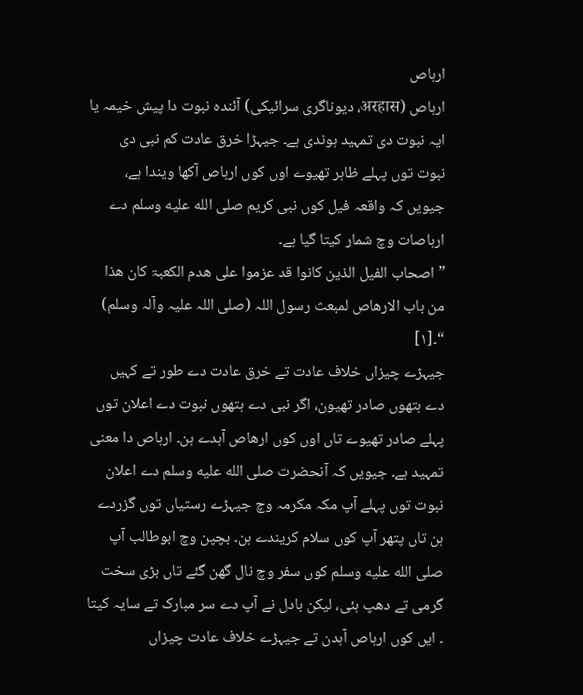ارہاص
ارہاص (अरहास، دیوناگری سرائیکی) آئندہ نبوت دا پیش خیمہ یا ایہ نبوت دی تمہید ہوندی ہے۔ جیہڑا خرق عادت کم نبی دی نبوت توں پہلے ظاہر تھیوے اوں کوں ارہاص آکھا ویندا ہے، جیویں کہ واقعہ فیل کوں نبی کریم صلى الله عليه وسلم دے ارہاصات وچ شمار کیتا گیا ہے۔
” اصحاب الفیل الذین کانوا قد عزموا علی ھدم الکعبۃ کان ھذا من باب الارھاص لمبعث رسول اللہ (صلی اللہ علیہ وآلہ وسلم) “۔[١]
جیہڑے چیزاں خلاف عادت تے خرق عادت دے طور تے کہیں دے ہتھوں صادر تھیون، اگر نبی دے ہتھوں نبوت دے اعلان توں پہلے صادر تھیوے تاں اوں کوں ارھاص آہدے ہن۔ ارہاص دا معنی تمہید ہے۔ جیویں کہ آنحضرت صلى الله عليه وسلم دے اعلان نبوت توں پہلے آپ مکہ مکرمہ وچ جیہڑے رستیاں توں گزردے ہن تاں پتھر آپ کوں سلام کریندے ہن۔ بچپن وچ ابوطالب آپ صلى الله عليه وسلم کوں سفر وچ نال گھن گئے تاں بڑی سخت گرمی تے دھپ ہئی، لیکن بادل نے آپ دے سر مبارک تے سایہ کیتا ۔ ایں کوں ارہاص آہدن تے جیہڑے خلاف عادت چیزاں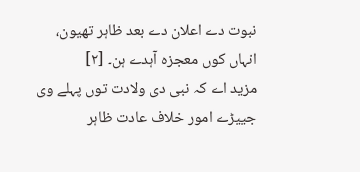نبوت دے اعلان دے بعد ظاہر تھیون، انہاں کوں معجزہ آہدے ہن۔ [٢]
مزید اے کہ نبی دی ولادت توں پہلے وی جییڑے امور خلاف عادت ظاہر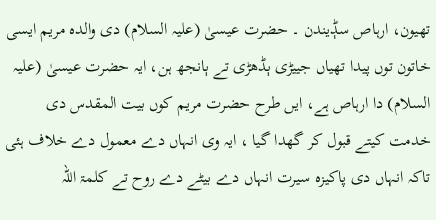تھیون، ارہاص سݙیندن ۔ حضرت عیسیٰ (علیہ السلام) دی والدہ مریم ایسی خاتون توں پیدا تھیاں جییڑی ٻڈھڑی تے ٻانجھ ہن، ایہ حضرت عیسیٰ (علیہ السلام) دا ارہاص ہے، ایں طرح حضرت مریم کوں بیت المقدس دی خدمت کیتے قبول کر گھدا گیا ، ایہ وی انہاں دے معمول دے خلاف ہئی تاکہ انہاں دی پاکیزہ سیرت انہاں دے بیٹے دے روح تے کلمۃ اللہ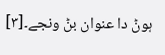ہوݨ دا عنوان بݨ ونجے۔[٣]